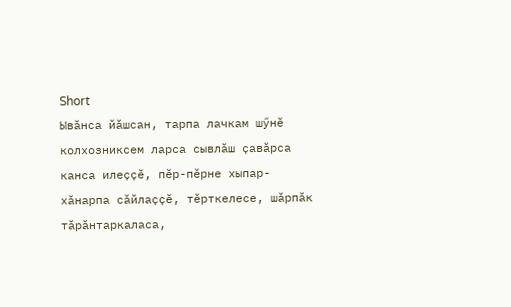Short
Ывӑнса йӑшсан, тарпа лачкам шӳнӗ колхозниксем ларса сывлӑш ҫавӑрса канса илеҫҫӗ, пӗр-пӗрне хыпар-хӑнарпа сӑйлаҫҫӗ, тӗрткелесе, шӑрпӑк тӑрӑнтаркаласа,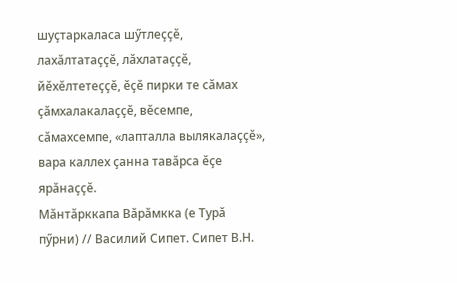шуҫтаркаласа шӳтлеҫҫӗ, лахӑлтатаҫҫӗ, лӑхлатаҫҫӗ, йӗхӗлтетеҫҫӗ, ӗҫӗ пирки те сӑмах ҫӑмхалакалаҫҫӗ, вӗсемпе, сӑмахсемпе, «лапталла вылякалаҫҫӗ», вара каллех ҫанна тавӑрса ӗҫе ярӑнаҫҫӗ.
Мӑнтӑрккапа Вӑрӑмкка (е Турӑ пӳрни) // Василий Сипет. Сипет В.Н.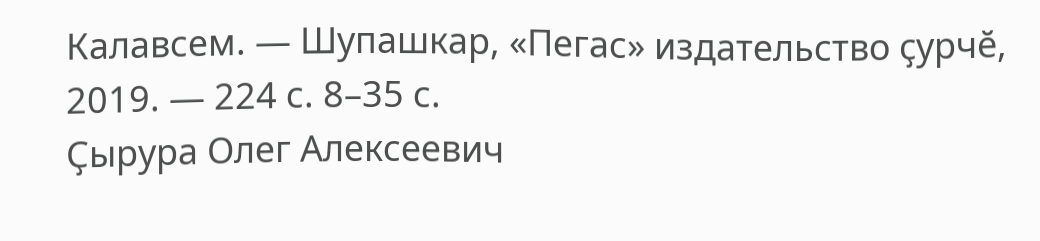Калавсем. — Шупашкар, «Пегас» издательство ҫурчӗ, 2019. — 224 с. 8–35 с.
Ҫырура Олег Алексеевич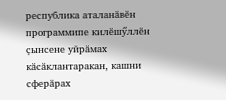республика аталанӑвӗн программипе килӗшӳллӗн ҫынсене уйрӑмах кӑсӑклантаракан, кашни сферӑрах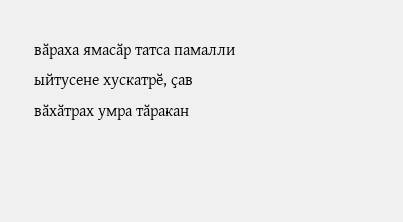вӑраха ямасӑр татса памалли ыйтусене хускатрӗ, ҫав вӑхӑтрах умра тӑракан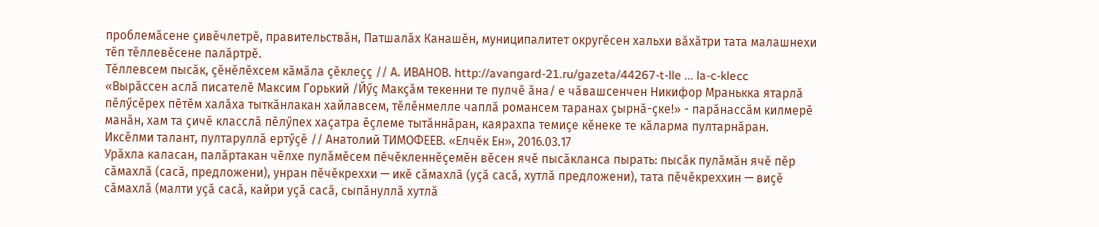проблемӑсене ҫивӗчлетрӗ, правительствӑн, Патшалӑх Канашӗн, муниципалитет округӗсен хальхи вӑхӑтри тата малашнехи тӗп тӗллевӗсене палӑртрӗ.
Тӗллевсем пысӑк, ҫӗнӗлӗхсем кӑмӑла ҫӗклеҫҫ // А. ИВАНОВ. http://avangard-21.ru/gazeta/44267-t-lle ... la-c-klecc
«Вырӑссен аслӑ писателӗ Максим Горький /Йӳҫ Макҫӑм текенни те пулчӗ ӑна/ е чӑвашсенчен Никифор Мранькка ятарлӑ пӗлӳсӗрех пӗтӗм халӑха тыткӑнлакан хайлавсем, тӗлӗнмелле чаплӑ романсем таранах ҫырнӑ-ҫке!» - парӑнассӑм килмерӗ манӑн, хам та ҫичӗ класслӑ пӗлӳпех хаҫатра ӗҫлеме тытӑннӑран, каярахпа темиҫе кӗнеке те кӑларма пултарнӑран.
Иксӗлми талант, пултаруллӑ ертӳҫӗ // Анатолий ТИМОФЕЕВ. «Елчӗк Ен», 2016.03.17
Урӑхла каласан, палӑртакан чӗлхе пулӑмӗсем пӗчӗкленнӗҫемӗн вӗсен ячӗ пысӑкланса пырать: пысӑк пулӑмӑн ячӗ пӗр сӑмахлӑ (сасӑ, предложени), унран пӗчӗкреххи — икӗ сӑмахлӑ (уҫӑ сасӑ, хутлӑ предложени), тата пӗчӗкреххин — виҫӗ сӑмахлӑ (малти уҫӑ сасӑ, кайри уҫӑ сасӑ, сыпӑнуллӑ хутлӑ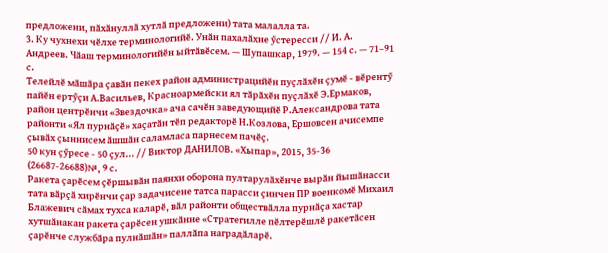предложени, пӑхӑнуллӑ хутлӑ предложени) тата малалла та.
3. Ку чухнехи чӗлхе терминологийӗ. Унӑн пахалӑхне ӳстересси // И. А. Андреев. Чӑаш терминологийӗн ыйтӑвӗсем. — Шупашкар, 1979. — 154 с. — 71–91 с.
Телейлӗ мӑшӑра ҫавӑн пекех район администрацийӗн пуҫлӑхӗн ҫумӗ - вӗрентӳ пайӗн ертӳҫи А.Васильев, Красноармейски ял тӑрӑхӗн пуҫлӑхӗ Э.Ермаков, район центрӗнчи «Звездочка» ача сачӗн заведующийӗ Р.Александрова тата районти «Ял пурнӑҫӗ» хаҫатӑн тӗп редакторӗ Н.Козлова, Ершовсен ачисемпе ҫывӑх ҫыннисем ӑшшӑн саламласа парнесем пачӗҫ.
50 кун ҫӳресе - 50 ҫул... // Виктор ДАНИЛОВ. «Хыпар», 2015, 35-36 (26687-26688)№, 9 с.
Ракета ҫарӗсем ҫӗршывӑн паянхи оборона пултарулӑхӗнче вырӑн йышӑнасси тата вӑрҫӑ хирӗнчи ҫар задачисене татса парасси ҫинчен ПР военкомӗ Михаил Блажевич сӑмах тухса каларӗ, вӑл районти обществӑлла пурнӑҫа хастар хутшӑнакан ракета ҫарӗсен ушкӑнне «Стратегилле пӗлтерӗшлӗ ракетӑсен ҫарӗнче службӑра пулнӑшӑн» паллӑпа наградӑларӗ.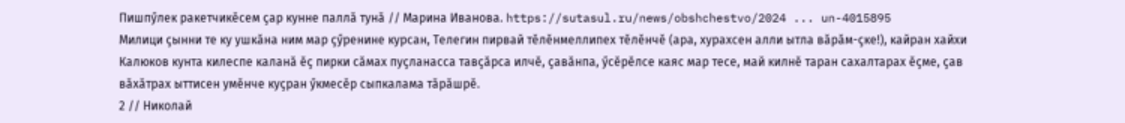Пишпӳлек ракетчикӗсем ҫар кунне паллӑ тунӑ // Марина Иванова. https://sutasul.ru/news/obshchestvo/2024 ... un-4015895
Милици ҫынни те ку ушкӑна ним мар ҫӳренине курсан, Телегин пирвай тӗлӗнмеллипех тӗлӗнчӗ (ара, хурахсен алли ытла вӑрӑм-ҫке!), кайран хайхи Калюков кунта килеспе каланӑ ӗҫ пирки сӑмах пуҫланасса тавҫӑрса илчӗ, ҫавӑнпа, ӳсӗрӗлсе каяс мар тесе, май килнӗ таран сахалтарах ӗҫме, ҫав вӑхӑтрах ыттисен умӗнче куҫран ӳкмесӗр сыпкалама тӑрӑшрӗ.
2 // Николай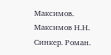Максимов. Максимов Н.Н. Синкер. Роман.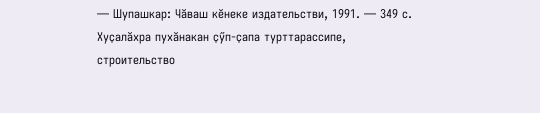— Шупашкар: Чӑваш кӗнеке издательстви, 1991. — 349 с.
Хуҫалӑхра пухӑнакан ҫӳп-ҫапа турттарассипе, строительство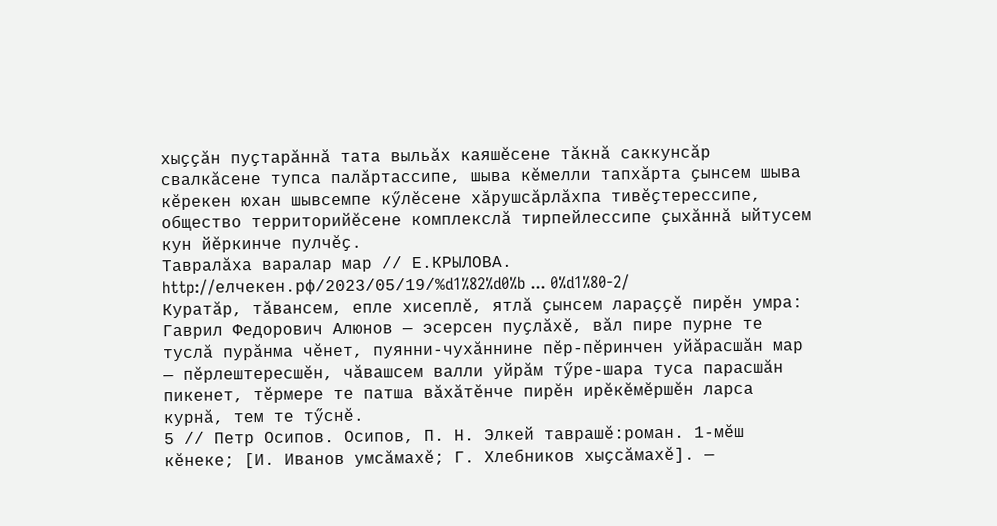хыҫҫӑн пуҫтарӑннӑ тата выльӑх каяшӗсене тӑкнӑ саккунсӑр свалкӑсене тупса палӑртассипе, шыва кӗмелли тапхӑрта ҫынсем шыва кӗрекен юхан шывсемпе кӳлӗсене хӑрушсӑрлӑхпа тивӗҫтерессипе, общество территорийӗсене комплекслӑ тирпейлессипе ҫыхӑннӑ ыйтусем кун йӗркинче пулчӗҫ.
Тавралӑха варалар мар // Е.КРЫЛОВА. http://елчекен.рф/2023/05/19/%d1%82%d0%b ... 0%d1%80-2/
Куратӑр, тӑвансем, епле хисеплӗ, ятлӑ ҫынсем лараҫҫӗ пирӗн умра: Гаврил Федорович Алюнов — эсерсен пуҫлӑхӗ, вӑл пире пурне те туслӑ пурӑнма чӗнет, пуянни-чухӑннине пӗр-пӗринчен уйӑрасшӑн мар — пӗрлештересшӗн, чӑвашсем валли уйрӑм тӳре-шара туса парасшӑн пикенет, тӗрмере те патша вӑхӑтӗнче пирӗн ирӗкӗмӗршӗн ларса курнӑ, тем те тӳснӗ.
5 // Петр Осипов. Осипов, П. Н. Элкей таврашӗ:роман. 1-мӗш кӗнеке; [И. Иванов умсӑмахӗ; Г. Хлебников хыҫсӑмахӗ]. —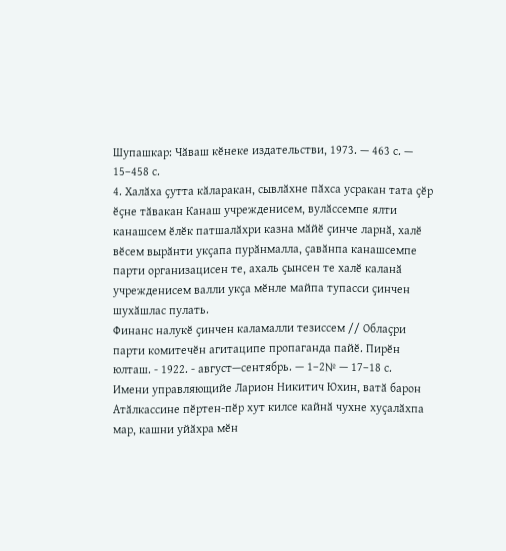Шупашкар: Чӑваш кӗнеке издательстви, 1973. — 463 с. — 15–458 с.
4. Халӑха ҫутта кӑларакан, сывлӑхне пӑхса усракан тата ҫӗр ӗҫне тӑвакан Канаш учрежденисем, вулӑссемпе ялти канашсем ӗлӗк патшалӑхри казна мӑйӗ ҫинче ларнӑ, халӗ вӗсем вырӑнти укҫапа пурӑнмалла, ҫавӑнпа канашсемпе парти организацисен те, ахаль ҫынсен те халӗ каланӑ учрежденисем валли укҫа мӗнле майпа тупасси ҫинчен шухӑшлас пулать.
Финанс налукӗ ҫинчен каламалли тезиссем // Облаҫри парти комитечӗн агитаципе пропаганда пайӗ. Пирӗн юлташ. - 1922. - август—сентябрь. — 1–2№ — 17–18 с.
Имени управляющийе Ларион Никитич Юхин, ватӑ барон Атӑлкассине пӗртен-пӗр хут килсе кайнӑ чухне хуҫалӑхпа мар, кашни уйӑхра мӗн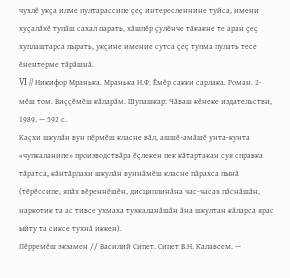чухлӗ укҫа илме пултарассипе ҫеҫ интересленнине туйса, имени хуҫалӑхӗ тупӑш сахал парать, хӑшпӗр ҫулӗнче тӑкакне те аран ҫеҫ хуплаштарса пырать, укҫине имение сутса ҫеҫ тупма пулать тесе ӗнентерме тӑрӑшнӑ.
VI // Никифор Мранька. Мранька Н.Ф. Ӗмӗр сакки сарлака. Роман. 2-мӗш том. Виҫҫӗмӗш кӑларӑм. Шупашкар: Чӑваш кӗнеке издательстви, 1989. — 592 с.
Каҫхи шкулӑн вун пӗрмӗш класне вӑл, ашшӗ-амӑшӗ унта-кунта «чупкаланипе» производствӑра ӗҫлекен пек кӑтартакан суя справка тӑратса, кӑнтӑрлахи шкулӑн вуннӑмӗш класне пӑрахса пынӑ (тӗрӗссипе, япӑх вӗреннӗшӗн, дисциплинӑна час-часах пӑснӑшӑн, наркотик та ас тивсе ухмаха тухкаланӑшӑн ӑна шкултан кӑларса ярас ыйту та сиксе тухнӑ иккен).
Пӗрремӗш экзамен // Василий Сипет. Сипет В.Н. Калавсем. —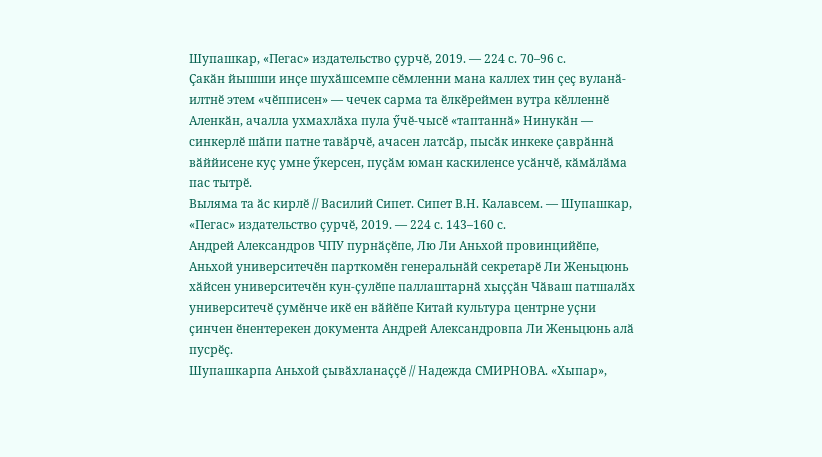Шупашкар, «Пегас» издательство ҫурчӗ, 2019. — 224 с. 70–96 с.
Ҫакӑн йышши инҫе шухӑшсемпе сӗмленни мана каллех тин ҫеҫ вуланӑ-илтнӗ этем «чӗпписен» — чечек сарма та ӗлкӗреймен вутра кӗлленнӗ Аленкӑн, ачалла ухмахлӑха пула ӳчӗ-чысӗ «таптаннӑ» Нинукӑн — синкерлӗ шӑпи патне тавӑрчӗ, ачасен латсӑр, пысӑк инкеке ҫаврӑннӑ вӑййисене куҫ умне ӳкерсен, пуҫӑм юман каскиленсе усӑнчӗ, кӑмӑлӑма пас тытрӗ.
Выляма та ӑс кирлӗ // Василий Сипет. Сипет В.Н. Калавсем. — Шупашкар, «Пегас» издательство ҫурчӗ, 2019. — 224 с. 143–160 с.
Андрей Александров ЧПУ пурнӑҫӗпе, Лю Ли Аньхой провинцийӗпе, Аньхой университечӗн парткомӗн генеральнӑй секретарӗ Ли Женьцюнь хӑйсен университечӗн кун-ҫулӗпе паллаштарнӑ хыҫҫӑн Чӑваш патшалӑх университечӗ ҫумӗнче икӗ ен вӑйӗпе Китай культура центрне уҫни ҫинчен ӗнентерекен документа Андрей Александровпа Ли Женьцюнь алӑ пусрӗҫ.
Шупашкарпа Аньхой ҫывӑхланаҫҫӗ // Надежда СМИРНОВА. «Хыпар»,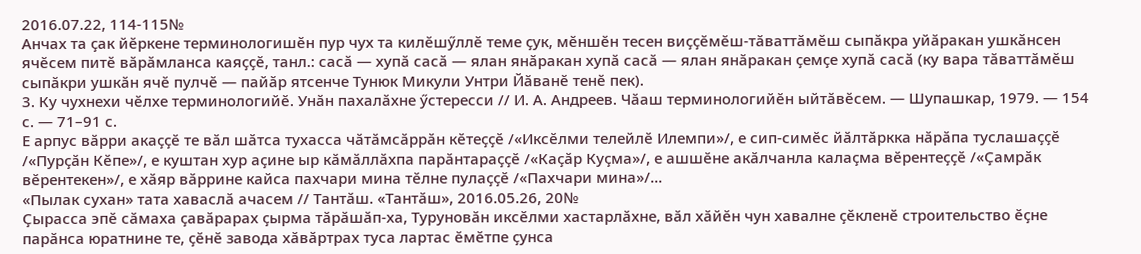2016.07.22, 114-115№
Анчах та ҫак йӗркене терминологишӗн пур чух та килӗшӳллӗ теме ҫук, мӗншӗн тесен виҫҫӗмӗш-тӑваттӑмӗш сыпӑкра уйӑракан ушкӑнсен ячӗсем питӗ вӑрӑмланса каяҫҫӗ, танл.: сасӑ — хупӑ сасӑ — ялан янӑракан хупӑ сасӑ — ялан янӑракан ҫемҫе хупӑ сасӑ (ку вара тӑваттӑмӗш сыпӑкри ушкӑн ячӗ пулчӗ — пайӑр ятсенче Тунюк Микули Унтри Йӑванӗ тенӗ пек).
3. Ку чухнехи чӗлхе терминологийӗ. Унӑн пахалӑхне ӳстересси // И. А. Андреев. Чӑаш терминологийӗн ыйтӑвӗсем. — Шупашкар, 1979. — 154 с. — 71–91 с.
Е арпус вӑрри акаҫҫӗ те вӑл шӑтса тухасса чӑтӑмсӑррӑн кӗтеҫҫӗ /«Иксӗлми телейлӗ Илемпи»/, е сип-симӗс йӑлтӑркка нӑрӑпа туслашаҫҫӗ /«Пурҫӑн Кӗпе»/, е куштан хур аҫине ыр кӑмӑллӑхпа парӑнтараҫҫӗ /«Каҫӑр Куҫма»/, е ашшӗне акӑлчанла калаҫма вӗрентеҫҫӗ /«Ҫамрӑк вӗрентекен»/, е хӑяр вӑррине кайса пахчари мина тӗлне пулаҫҫӗ /«Пахчари мина»/...
«Пылак сухан» тата хаваслӑ ачасем // Тантӑш. «Тантӑш», 2016.05.26, 20№
Ҫырасса эпӗ сӑмаха ҫавӑрарах ҫырма тӑрӑшӑп-ха, Туруновӑн иксӗлми хастарлӑхне, вӑл хӑйӗн чун хавалне ҫӗкленӗ строительство ӗҫне парӑнса юратнине те, ҫӗнӗ завода хӑвӑртрах туса лартас ӗмӗтпе ҫунса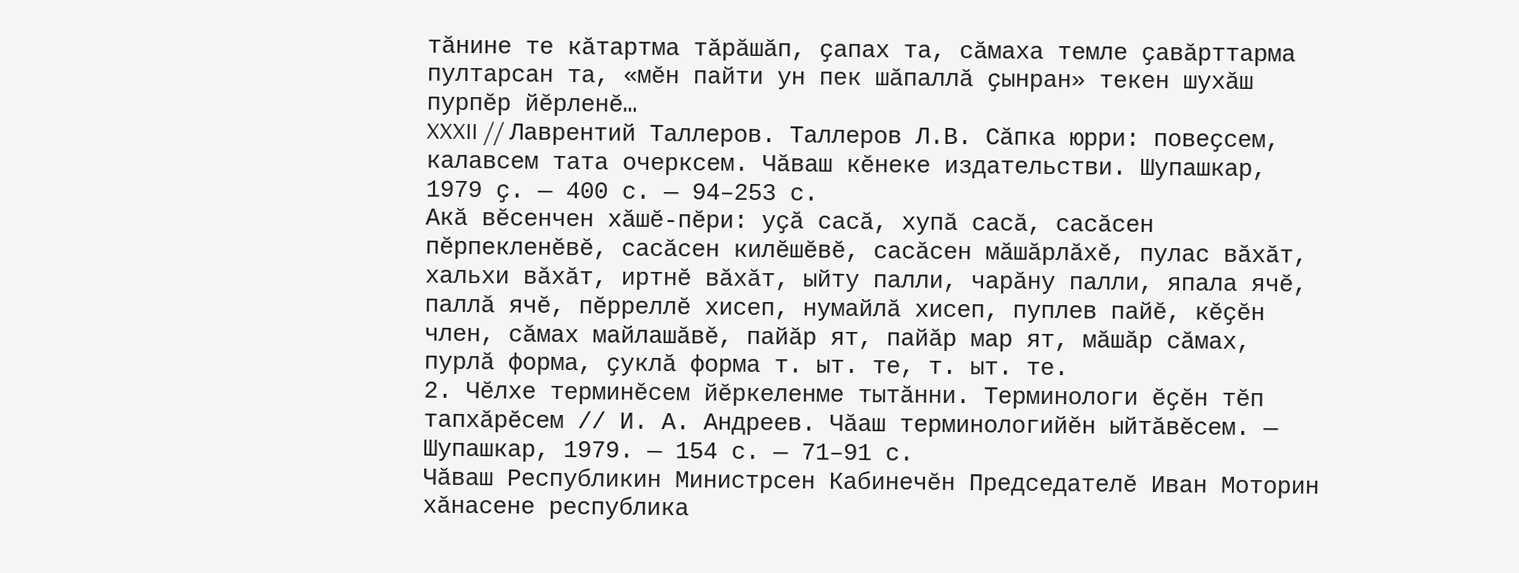тӑнине те кӑтартма тӑрӑшӑп, ҫапах та, сӑмаха темле ҫавӑрттарма пултарсан та, «мӗн пайти ун пек шӑпаллӑ ҫынран» текен шухӑш пурпӗр йӗрленӗ…
XXXII // Лаврентий Таллеров. Таллеров Л.В. Сӑпка юрри: повеҫсем, калавсем тата очерксем. Чӑваш кӗнеке издательстви. Шупашкар, 1979 ҫ. — 400 с. — 94–253 с.
Акӑ вӗсенчен хӑшӗ-пӗри: уҫӑ сасӑ, хупӑ сасӑ, сасӑсен пӗрпекленӗвӗ, сасӑсен килӗшӗвӗ, сасӑсен мӑшӑрлӑхӗ, пулас вӑхӑт, хальхи вӑхӑт, иртнӗ вӑхӑт, ыйту палли, чарӑну палли, япала ячӗ, паллӑ ячӗ, пӗрреллӗ хисеп, нумайлӑ хисеп, пуплев пайӗ, кӗҫӗн член, сӑмах майлашӑвӗ, пайӑр ят, пайӑр мар ят, мӑшӑр сӑмах, пурлӑ форма, ҫуклӑ форма т. ыт. те, т. ыт. те.
2. Чӗлхе терминӗсем йӗркеленме тытӑнни. Терминологи ӗҫӗн тӗп тапхӑрӗсем // И. А. Андреев. Чӑаш терминологийӗн ыйтӑвӗсем. — Шупашкар, 1979. — 154 с. — 71–91 с.
Чӑваш Республикин Министрсен Кабинечӗн Председателӗ Иван Моторин хӑнасене республика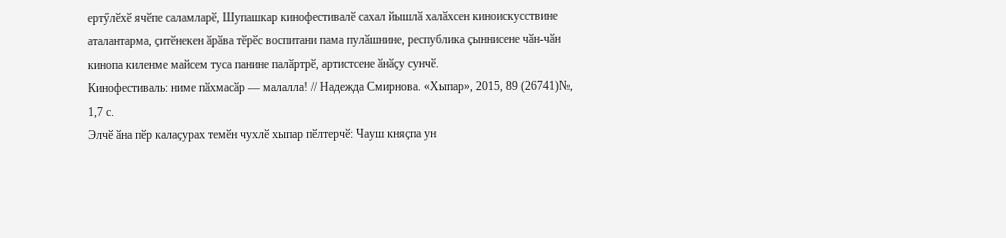ертӳлӗхӗ ячӗпе саламларӗ, Шупашкар кинофестивалӗ сахал йышлӑ халӑхсен киноискусствине аталантарма, ҫитӗнекен ӑрӑва тӗрӗс воспитани пама пулӑшнине, республика ҫыннисене чӑн-чӑн кинопа киленме майсем туса панине палӑртрӗ, артистсене ӑнӑҫу сунчӗ.
Кинофестиваль: ниме пӑхмасӑр — малалла! // Надежда Смирнова. «Хыпар», 2015, 89 (26741)№, 1,7 с.
Элчӗ ӑна пӗр калаҫурах темӗн чухлӗ хыпар пӗлтерчӗ: Чауш княҫпа ун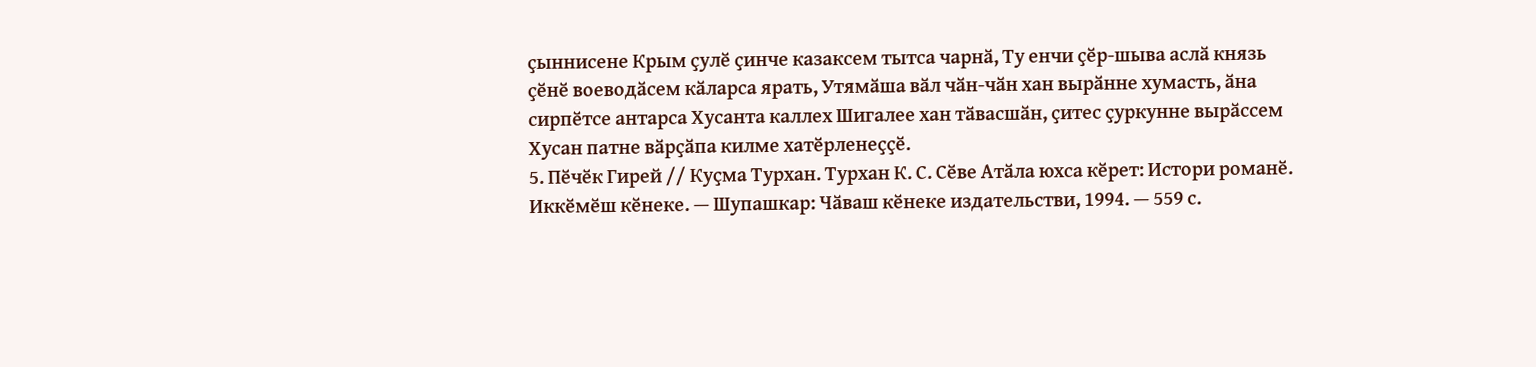ҫыннисене Крым ҫулӗ ҫинче казаксем тытса чарнӑ, Ту енчи ҫӗр-шыва аслӑ князь ҫӗнӗ воеводӑсем кӑларса ярать, Утямӑша вӑл чӑн-чӑн хан вырӑнне хумасть, ӑна сирпӗтсе антарса Хусанта каллех Шигалее хан тӑвасшӑн, ҫитес ҫуркунне вырӑссем Хусан патне вӑрҫӑпа килме хатӗрленеҫҫӗ.
5. Пӗчӗк Гирей // Куҫма Турхан. Турхан К. С. Сӗве Атӑла юхса кӗрет: Истори романӗ. Иккӗмӗш кӗнеке. — Шупашкар: Чӑваш кӗнеке издательстви, 1994. — 559 с.